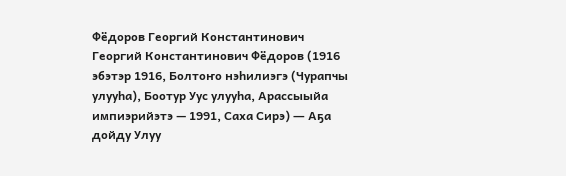Фёдоров Георгий Константинович
Георгий Константинович Фёдоров (1916 эбэтэр 1916, Болтоҥо нэһилиэгэ (Чурапчы улууһа), Боотур Уус улууһа, Арассыыйа импиэрийэтэ — 1991, Саха Сирэ) ― Аҕа дойду Улуу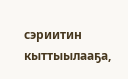сэриитин кыттыылааҕа,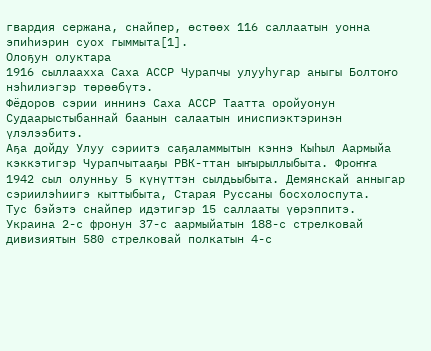гвардия сержана, снайпер, өстөөх 116 саллаатын уонна эпиһиэрин суох гыммыта[1].
Олоҕун олуктара
1916 сыллаахха Саха АССР Чурапчы улууһугар аныгы Болтоҥо нэһилиэгэр төрөөбүтэ.
Фёдоров сэрии иннинэ Саха АССР Таатта оройуонун Судаарыстыбаннай баанын салаатын иниспиэктэринэн үлэлээбитэ.
Аҕа дойду Улуу сэриитэ саҕаламмытын кэннэ Кыһыл Аармыйа кэккэтигэр Чурапчытааҕы РВК-ттан ыҥырыллыбыта. Фроҥҥа 1942 сыл олунньу 5 күнүттэн сылдьыбыта. Демянскай анныгар сэриилэһиигэ кыттыбыта, Старая Руссаны босхолоспута.
Тус бэйэтэ снайпер идэтигэр 15 саллааты үөрэппитэ. Украина 2-с фронун 37-с аармыйатын 188-с стрелковай дивизиятын 580 стрелковай полкатын 4-с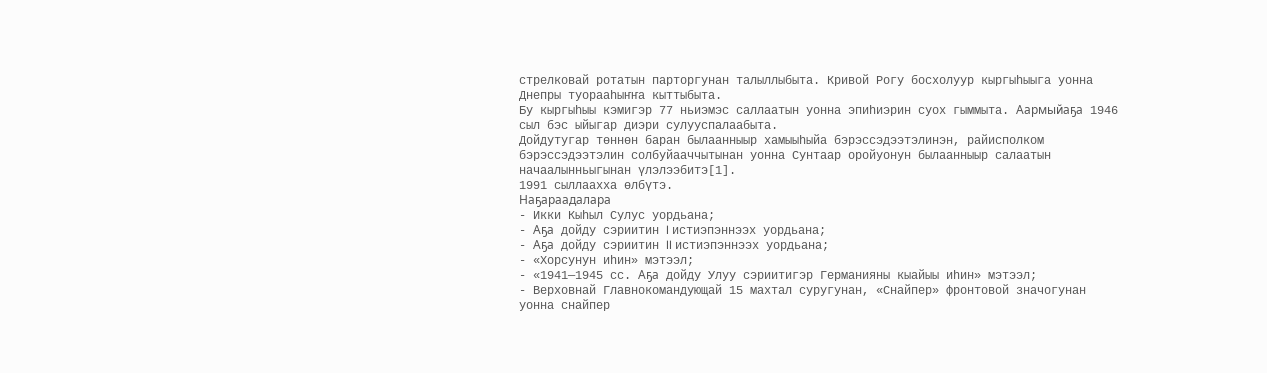стрелковай ротатын парторгунан талыллыбыта. Кривой Рогу босхолуур кыргыһыыга уонна Днепры туорааһыҥҥа кыттыбыта.
Бу кыргыһыы кэмигэр 77 ньиэмэс саллаатын уонна эпиһиэрин суох гыммыта. Аармыйаҕа 1946 сыл бэс ыйыгар диэри сулууспалаабыта.
Дойдутугар төннөн баран былаанныыр хамыыһыйа бэрэссэдээтэлинэн, райисполком бэрэссэдээтэлин солбуйааччытынан уонна Сунтаар оройуонун былаанныыр салаатын начаалынньыгынан үлэлээбитэ[1].
1991 сыллаахха өлбүтэ.
Наҕараадалара
- Икки Кыһыл Сулус уордьана;
- Аҕа дойду сэриитин I истиэпэннээх уордьана;
- Аҕа дойду сэриитин II истиэпэннээх уордьана;
- «Хорсунун иһин» мэтээл;
- «1941—1945 сс. Аҕа дойду Улуу сэриитигэр Германияны кыайыы иһин» мэтээл;
- Верховнай Главнокомандующай 15 махтал суругунан, «Снайпер» фронтовой значогунан уонна снайпер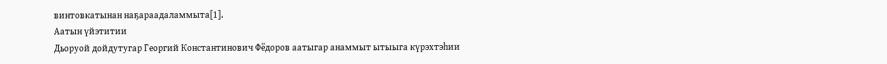винтовкатынан наҕараадаламмыта[1].
Аатын үйэтитии
Дьоруой дойдутугар Георгий Константинович Фёдоров аатыгар анаммыт ытыыга күрэхтэһии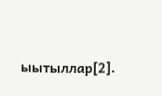ыытыллар[2].